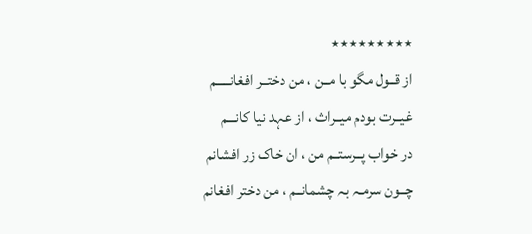٭٭٭٭٭٭٭٭٭
از قــول مگو با مــن ، من دختــر افغانـــــم
غيــرت بودم ميــراث ، از عہد نيا کانـــم
در خواب پــرستــم من ، ان خاک زر افشانم
چــون سرمـہ بہ چشمانــم ، من دختر افغانم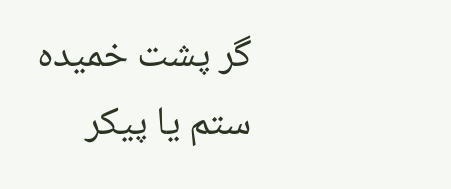گر پشت خميدہ ستم يا پيکر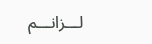لـــزانـــم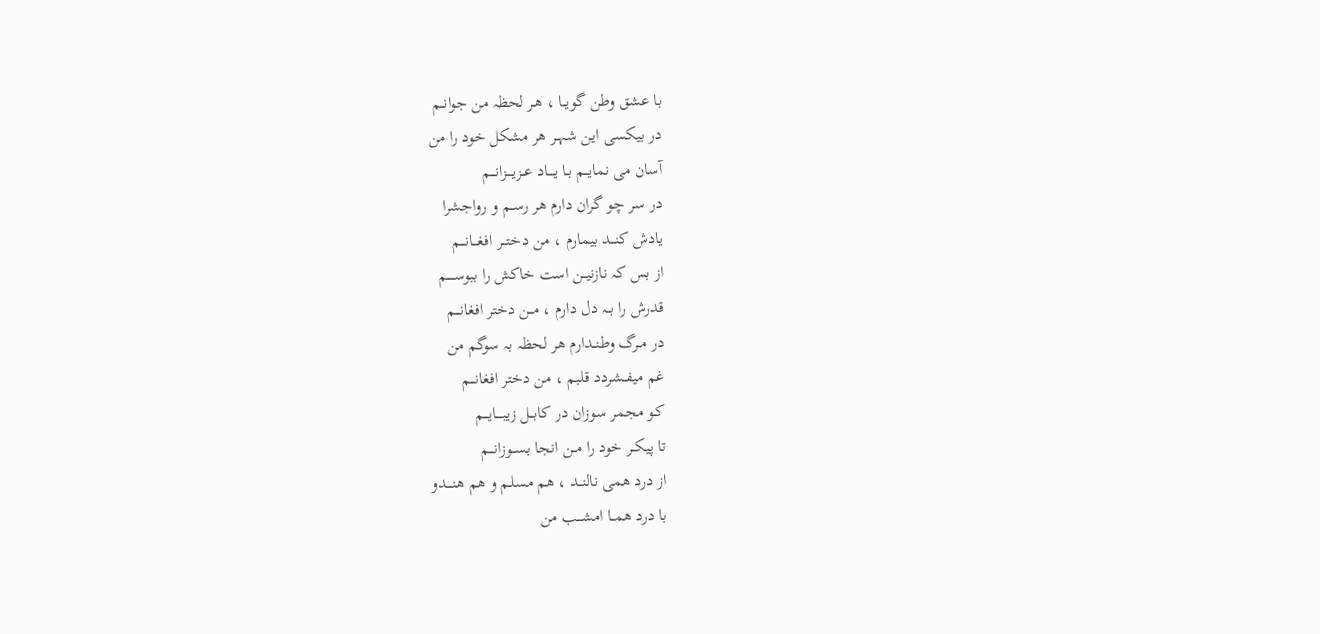با عشق وطن گويــا ، ھـر لحظہ من جوانــم
در بيکسی اين شہــر ھر مشکل خود را من
آسان می نمايــم بـا يــــاد عــزيــــزانـــم
در سر چو گران دارم ھر رســم و رواجشرا
يادش کنـــد بيمارم ، من دختـــر افغـــانـــم
از بس کہ نازنيــن است خاکش را ببوســـــم
قدرش را بــہ دل دارم ، مــن دختر افغانـــم
در مــرگ وطنــدارم ھر لحظہ بہ سوگم من
غم ميفــشردد قلبم ، من دختر افغانـــم
کـو مجمر سوزان در کابــل زيبــــايـــم
تا پيکــر خود را مــن انجا بســوزانـــم
از درد ھمی نالنــد ، ھم مسلـم و ھم ھنــــدو
با درد ھمــا امشـــب من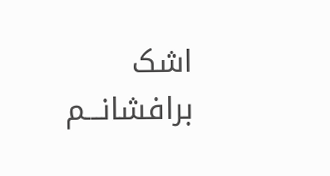اشک برافشانـــم